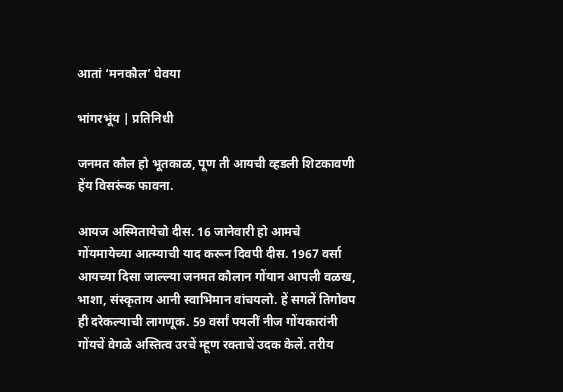आतां ‘मनकौल’ घेवया

भांगरभूंय | प्रतिनिधी

जनमत कौल हो भूतकाळ, पूण ती आयची व्हडली शिटकावणी हेंय विसरूंक फावना.

आयज अस्मितायेचो दीस. 16 जानेवारी हो आमचे गोंयमायेच्या आत्म्याची याद करून दिवपी दीस. 1967 वर्सा आयच्या दिसा जाल्ल्या जनमत कौलान गोंयान आपली वळख, भाशा, संस्कृताय आनी स्वाभिमान वांचयलो. हें सगलें तिगोवप ही दरेकल्याची लागणूक. 59 वर्सां पयलीं नीज गोंयकारांनी गोंयचें वेगळे अस्तित्व उरचें म्हूण रक्ताचें उदक केलें. तरीय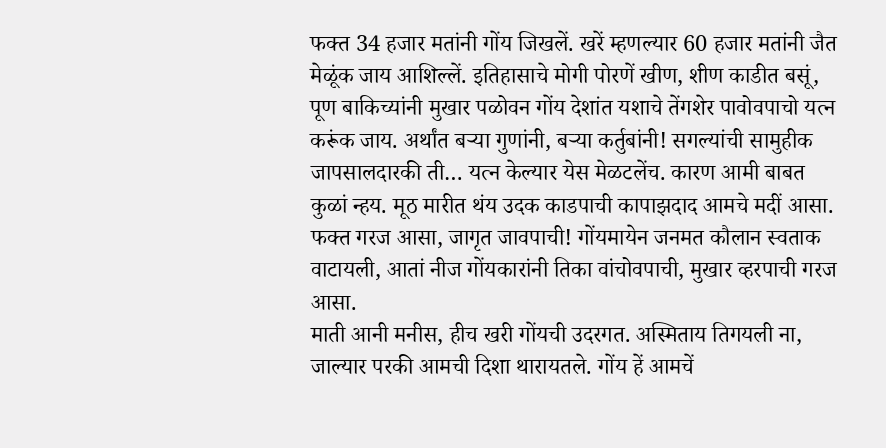फक्त 34 हजार मतांनी गोंय जिखलें. खरें म्हणल्यार 60 हजार मतांनी जैत मेळूंक जाय आशिल्लें. इतिहासाचे मोगी पोरणें खीण, शीण काडीत बसूं, पूण बाकिच्यांनी मुखार पळोवन गोंय देशांत यशाचे तेंगशेर पावोवपाचो यत्न करूंक जाय. अर्थांत बऱ्या गुणांनी, बऱ्या कर्तुबांनी! सगल्यांची सामुहीक जापसालदारकी ती… यत्न केल्यार येस मेळटलेंच. कारण आमी बाबत कुळां न्हय. मूठ मारीत थंय उदक काडपाची कापाझदाद आमचे मदीं आसा. फक्त गरज आसा, जागृत जावपाची! गोंयमायेन जनमत कौलान स्वताक वाटायली, आतां नीज गोंयकारांनी तिका वांचोवपाची, मुखार व्हरपाची गरज आसा.
माती आनी मनीस, हीच खरी गोंयची उदरगत. अस्मिताय तिगयली ना, जाल्यार परकी आमची दिशा थारायतले. गोंय हें आमचें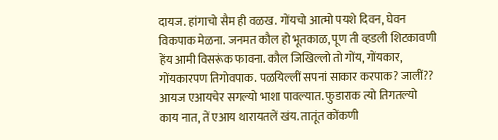दायज. हांगाचो सैम ही वळख. गोंयचो आत्मो पयशे दिवन, घेवन विकपाक मेळना. जनमत कौल हो भूतकाळ, पूण ती व्हडली शिटकावणी हेंय आमी विसरूंक फावना. कौल जिखिल्लो तो गोंय, गोंयकार, गोंयकारपण तिगोवपाक. पळयिल्लीं सपनां साकार करपाक? जालीं??
आयज एआयचेर सगल्यो भाशा पावल्यात. फुडाराक त्यो तिगतल्यो काय नात, तें एआय थारायतलें खंय. तातूंत कोंकणी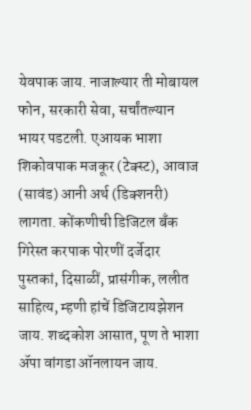येवपाक जाय. नाजाल्यार ती मोबायल फोन, सरकारी सेवा, सर्चांतल्यान भायर पडटली. एआयक भाशा शिकोवपाक मजकूर (टेक्स्ट), आवाज (सावंड) आनी अर्थ (डिक्शनरी) लागता. कोंकणीची डिजिटल बँक गिरेस्त करपाक पोरणीं दर्जेदार पुस्तकां, दिसाळीं, प्रासंगीक, ललीत साहित्य, म्हणी हांचें डिजिटायझेशन जाय. शब्दकोश आसात, पूण ते भाशा ॲपा वांगडा ऑनलायन जाय.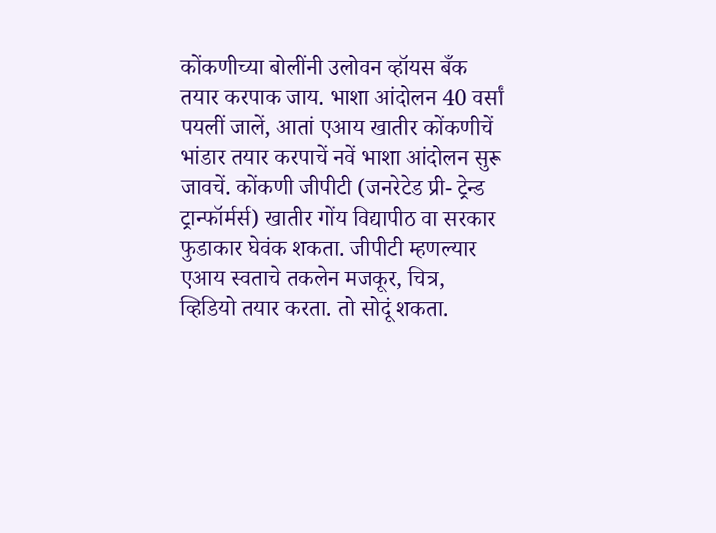कोंकणीच्या बोलींनी उलोवन व्हॉयस बँक तयार करपाक जाय. भाशा आंदोलन 40 वर्सां पयलीं जालें, आतां एआय खातीर कोंकणीचें भांडार तयार करपाचें नवें भाशा आंदोलन सुरू जावचें. कोंकणी जीपीटी (जनरेटेड प्री- ट्रेन्ड ट्रान्फॉर्मर्स) खातीर गोंय विद्यापीठ वा सरकार फुडाकार घेवंक शकता. जीपीटी म्हणल्यार एआय स्वताचे तकलेन मजकूर, चित्र, व्हिडियो तयार करता. तो सोदूं शकता.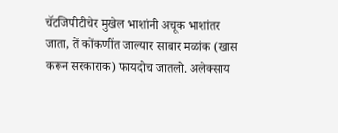चॅटजिपीटीचेर मुखेल भाशांनी अचूक भाशांतर जाता, तें कोंकणींत जाल्यार साबार मळांक (खास करून सरकाराक) फायदोच जातलो. अलेक्साय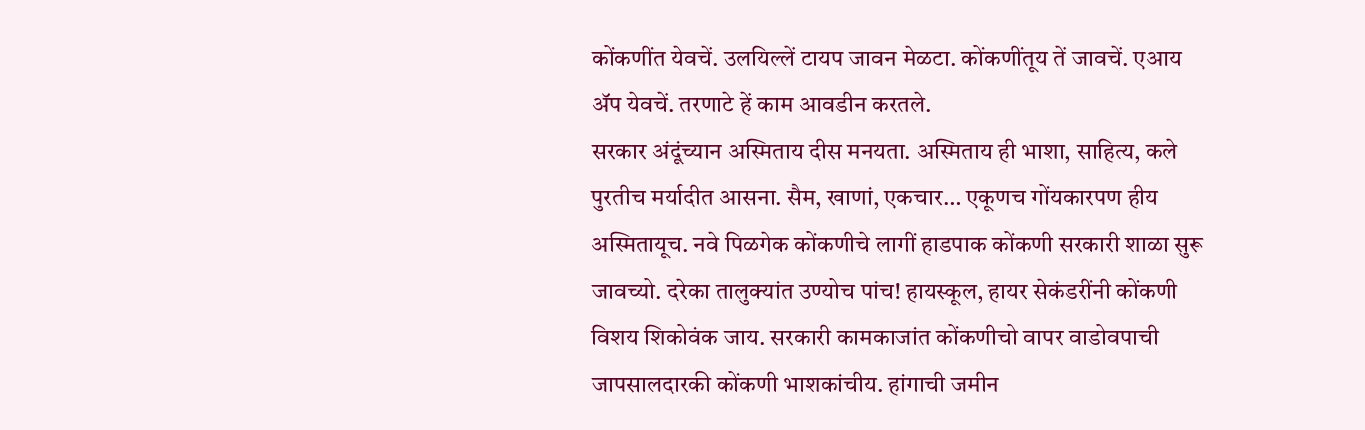कोंकणींत येवचें. उलयिल्लें टायप जावन मेळटा. कोंकणींतूय तें जावचें. एआय ॲप येवचें. तरणाटे हें काम आवडीन करतले.
सरकार अंदूंच्यान अस्मिताय दीस मनयता. अस्मिताय ही भाशा, साहित्य, कले पुरतीच मर्यादीत आसना. सैम, खाणां, एकचार… एकूणच गोंयकारपण हीय अस्मितायूच. नवे पिळगेक कोंकणीचे लागीं हाडपाक कोंकणी सरकारी शाळा सुरू जावच्यो. दरेका तालुक्यांत उण्योच पांच! हायस्कूल, हायर सेकंडरींनी कोंकणी विशय शिकोवंक जाय. सरकारी कामकाजांत कोंकणीचो वापर वाडोवपाची जापसालदारकी कोंकणी भाशकांचीय. हांगाची जमीन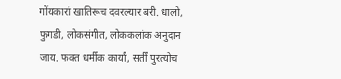गोंयकारां खातिरूच दवरल्यार बरी. धालो, फुगडी, लोकसंगीत, लोककलांक अनुदान जाय. फक्त धर्मीक कार्यां, सर्तीं पुरत्योच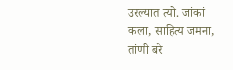उरल्यात त्यो. जांकां कला, साहित्य जमना, तांणी बरे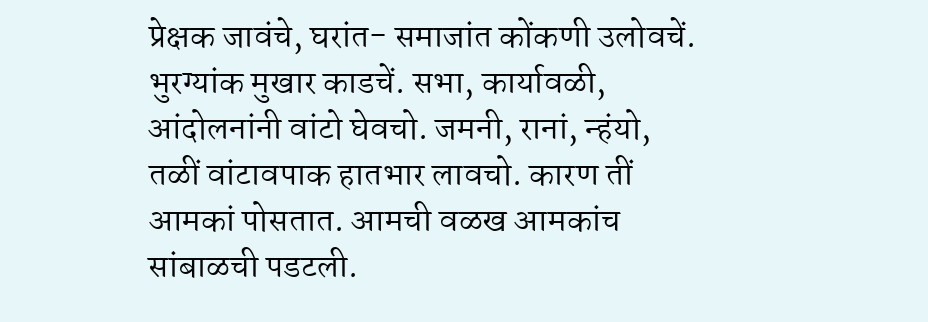प्रेक्षक जावंचे, घरांत- समाजांत कोंकणी उलोवचें. भुरग्यांक मुखार काडचें. सभा, कार्यावळी, आंदोलनांनी वांटो घेवचो. जमनी, रानां, न्हंयो, तळीं वांटावपाक हातभार लावचो. कारण तीं आमकां पोसतात. आमची वळख आमकांच सांबाळची पडटली.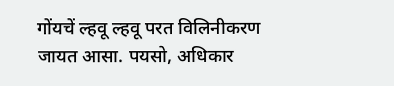गोंयचें ल्हवू ल्हवू परत विलिनीकरण जायत आसा. पयसो, अधिकार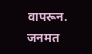वापरून. जनमत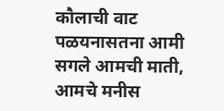कौलाची वाट पळयनासतना आमी सगले आमची माती, आमचे मनीस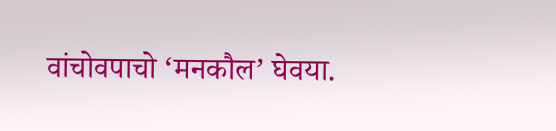वांचोवपाचो ‘मनकौल’ घेवया.